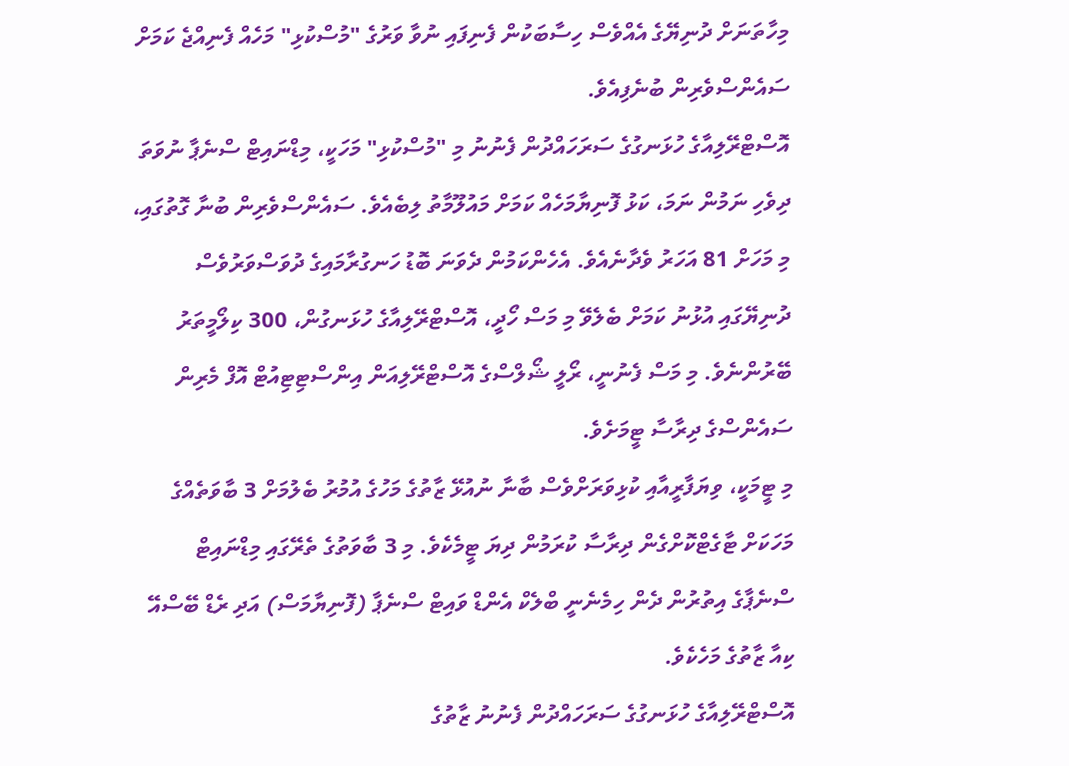މިހާތަނަށް ދުނިޔޭގެ އެއްވެސް ހިސާބަކުން ފެނިފައި ނުވާ ވަރުގެ "މުސްކުޅި" މަހެއް ފެނިއްޖެ ކަމަށް ސައެންސްވެރިން ބުނެފިއެވެ.
އޮސްޓްރޭލިއާގެ ހުޅަނގުގެ ސަރަހައްދުން ފެނުނު މި "މުސްކުޅި" މަހަކީ، މިޑްނައިޓް ސްނެޕާ ނުވަތަ ދިވެހި ނަމުން ނަމަ، ކަޅު ފޮނިޔާމަހެއް ކަމަށް މައުލޫމާތު ލިބެއެވެ. ސައެންސްވެރިން ބުނާ ގޮތުގައި، މި މަހަށް 81 އަހަރު ވެދާނެއެވެ. އެހެންކަމުން ދެވަނަ ބޮޑު ހަނގުރާމައިގެ ދުވަސްވަރުވެސް ދުނިޔޭގައި އުޅުނު ކަމަށް ބެލެވޭ މި މަސް ހޯދީ، އޮސްޓްރޭލިއާގެ ހުޅަނގުން، 300 ކިލޯމީތަރު ބޭރުންނެވެ. މި މަސް ފެނުނީ، ރޯލީ ޝޯލްސްގެ އޮސްޓްރޭލިއަން އިންސްޓިޓިއުޓް އޮފް މެރިން ސައެންސްގެ ދިރާސާ ޓީމަށެވެ.
މި ޓީމަކީ، ވިޔަފާރީއާއި ކުޅިވަރަށްވެސް ބާނާ ނުއުޅޭ ޒާތުގެ މަހުގެ އުމުރު ބެލުމަށް 3 ބާވަތެއްގެ މަހަކަށް ޓާގެޓްކޮށްގެން ދިރާސާ ކުރަމުން ދިޔަ ޓީމެކެވެ. މި 3 ބާވަތުގެ ތެރޭގައި މިޑްނައިޓް ސްނެޕާގެ އިތުރުން ދެން ހިމެނެނީ ބްލެކް އެންޑް ވައިޓް ސްނެޕާ (ފޮނިޔާމަސް) އަދި ރެޑް ބޭސްއޭ ކިއާ ޒާތުގެ މަހެކެވެ.
އޮސްޓްރޭލިއާގެ ހުޅަނގުގެ ސަރަހައްދުން ފެނުނު ޒާތުގެ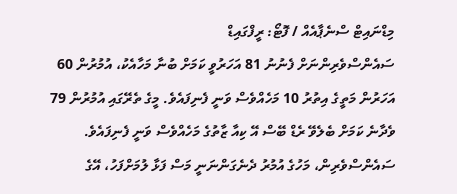މިޑްނައިޓް ސްނެޕާއެއް / ފޮޓޯ: ރީފްގައިޑް
ސައެންސްވެރިންނަށް ފެނުނު 81 އަހަރުވީ ކަމަށް ބުނާ މަހާއެކު، އުމުރުން 60 އަހަރުން މަތީގެ އިތުރު 10 މަހެއްވެސް ވަނީ ފެނިފައެވެ. މީގެ ތެރޭގައި އުމުރުން 79 ވެދާނެ ކަމަށް ބެލެވޭ ރެޑް ބޭސް އޭ ކިއާ ޒާތުގެ މަހެއްވެސް ވަނީ ފެނިފައެވެ.
ސައެންސްވެރިން، މަހުގެ އުމުރު ދެނެގަންނަނީ މަސް ފަޅާ ލުމަށްފަހު، އޭގެ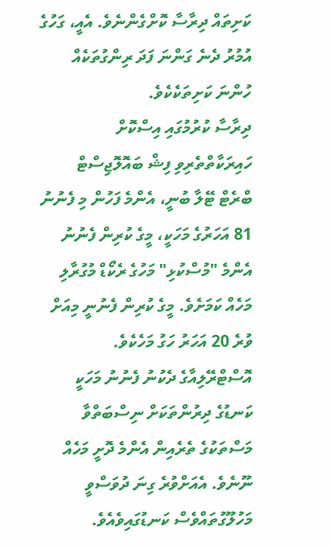ކަށިތައް ދިރާސާ ކޮށްގެންނެވެ. އެއީ، ގަހުގެ އުމުރު ދެނެ ގަންނަ ފަދަ ރިންގުތަކެއް ހުންނަ ކަށިތަކެކެވެ.
ދިރާސާ ކުރުމުގައި އިސްކޮށް ހައިރަކާތްތެރިވި ފިޝް ބައޮލޮޖިސްޓް ބްރެޓް ޓޭލާ ބުނީ، އެންމެ ފަހުން މި ފެނުނު 81 އަހަރުގެ މަހަކީ، މީގެ ކުރިން ފެނުނު އެންމެ "މުސްކުޅި" މަހުގެ ރެކޯޑް މުގުރާލި މަހެއް ކަމަށެވެ. މީގެ ކުރިން ފެނުނީ މިއަށް ވުރެ 20 އަހަރު ހަގު މަހެކެވެ.
އޮސްޓްރޭލިއާގެ ދެކުނު ފެނުނު މަހަކީ ކަނޑުގެ ދިރުންތަކަށް ނިސްބަތްވާ މަސްތަކުގެ ތެރެއިން އެންމެ ދޮށީ މަހެއް ނޫނެވެ. އެއަށްވުރެ ގިނަ ދުވަސްވީ މަހުލޫގުތައްވެސް ކަނޑުގައިވެއެވެ.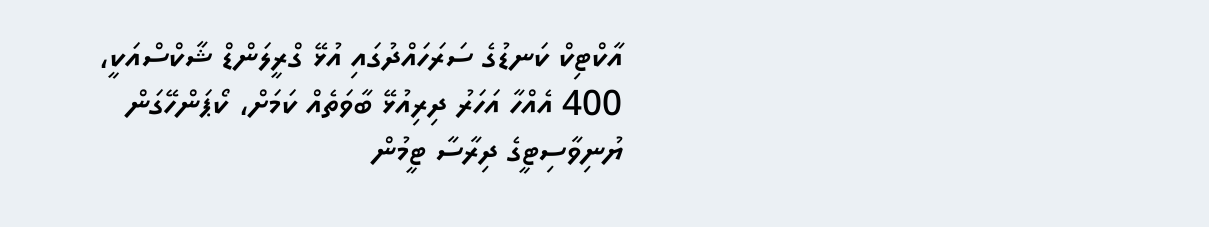އާކްޓިކް ކަނޑުގެ ސަރަހައްދުގައި އުޅޭ ގްރީލަންޑް ޝާކްސްއަކީ، 400 އެއްހާ އަހަރު ދިރިއުޅޭ ބާވަތެއް ކަމަށް، ކޯޕަންހޭގަން ޔުނިވާސިޓީގެ ދިރާސާ ޓީމުން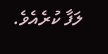ލަފާ ކުރެއެވެ.